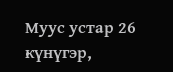Муус устар 26 күнүгэр,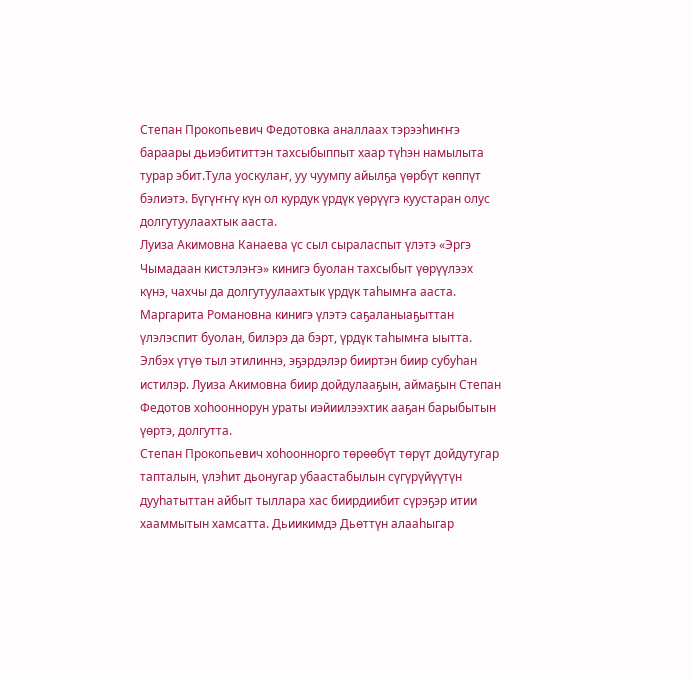Степан Прокопьевич Федотовка аналлаах тэрээһиҥҥэ бараары дьиэбититтэн тахсыбыппыт хаар түһэн намылыта турар эбит.Тула уоскулаҥ, уу чуумпу айылҕа үөрбүт көппүт бэлиэтэ. Бүгүҥҥү күн ол курдук үрдүк үөрүүгэ куустаран олус долгутуулаахтык ааста.
Луиза Акимовна Канаева үс сыл сыраласпыт үлэтэ «Эргэ Чымадаан кистэлэҥэ» кинигэ буолан тахсыбыт үөрүүлээх күнэ, чахчы да долгутуулаахтык үрдүк таһымҥа ааста. Маргарита Романовна кинигэ үлэтэ саҕаланыаҕыттан үлэлэспит буолан, билэрэ да бэрт, үрдүк таһымҥа ыытта. Элбэх үтүө тыл этилиннэ, эҕэрдэлэр бииртэн биир субуһан истилэр. Луиза Акимовна биир дойдулааҕын, аймаҕын Степан Федотов хоһооннорун ураты иэйиилээхтик ааҕан барыбытын үөртэ, долгутта.
Степан Прокопьевич хоһооннорго төрөөбүт төрүт дойдутугар тапталын, үлэһит дьонугар убаастабылын сүгүрүйүүтүн дууһатыттан айбыт тыллара хас биирдиибит сүрэҕэр итии хааммытын хамсатта. Дьиикимдэ Дьөттүн алааһыгар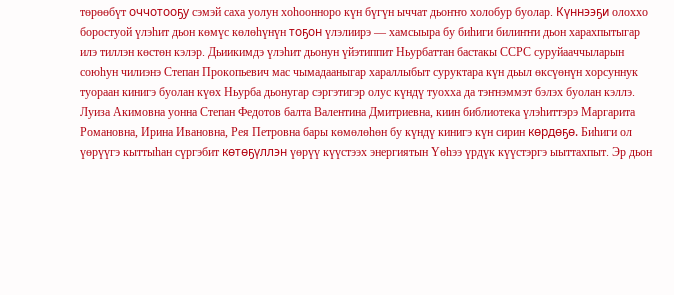төрөөбүт оччотооҕу сэмэй саха уолун хоһоонноро күн бүгүн ыччат дьоҥҥо холобур буолар. Күннээҕи олоххо боростуой үлэһит дьон көмүс көлөһүнүн тоҕон үлэлиирэ — хамсыыра бу биһиги билиҥҥи дьон харахпытыгар илэ тиллэн көстөн кэлэр. Дьиикимдэ үлэһит дьонун үйэтиппит Ньурбаттан бастакы ССРС суруйааччыларын союһун чилиэнэ Степан Прокопьевич мас чымадааныгар хараллыбыт суруктара күн дьыл өксүөнүн хорсуннук туораан кинигэ буолан күөх Ньурба дьонугар сэргэтигэр олус күндү туохха да тэҥнэммэт бэлэх буолан кэллэ.
Луиза Акимовна уонна Степан Федотов балта Валентина Дмитриевна, киин библиотека үлэһиттэрэ Маргарита Романовна, Ирина Ивановна, Рея Петровна бары көмөлөһөн бу күндү кинигэ күн сирин көрдөҕө. Биһиги ол үөрүүгэ кыттыһан сүргэбит көтөҕүллэн үөрүү күүстээх энергиятын Үөһээ үрдүк күүстэргэ ыыттахпыт. Эр дьон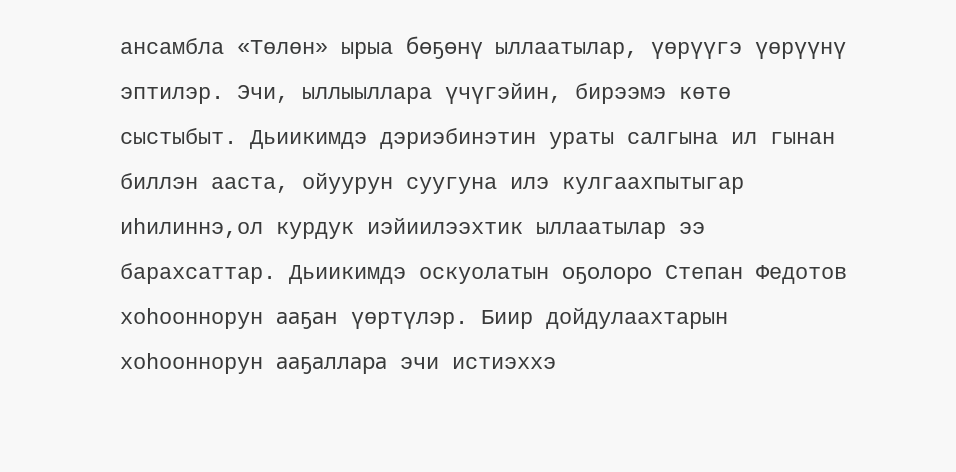ансамбла «Төлөн» ырыа бөҕөнү ыллаатылар, үөрүүгэ үөрүүнү эптилэр. Эчи, ыллыыллара үчүгэйин, бирээмэ көтө сыстыбыт. Дьиикимдэ дэриэбинэтин ураты салгына ил гынан биллэн ааста, ойуурун суугуна илэ кулгаахпытыгар иһилиннэ,ол курдук иэйиилээхтик ыллаатылар ээ барахсаттар. Дьиикимдэ оскуолатын оҕолоро Степан Федотов хоһооннорун ааҕан үөртүлэр. Биир дойдулаахтарын хоһооннорун ааҕаллара эчи истиэххэ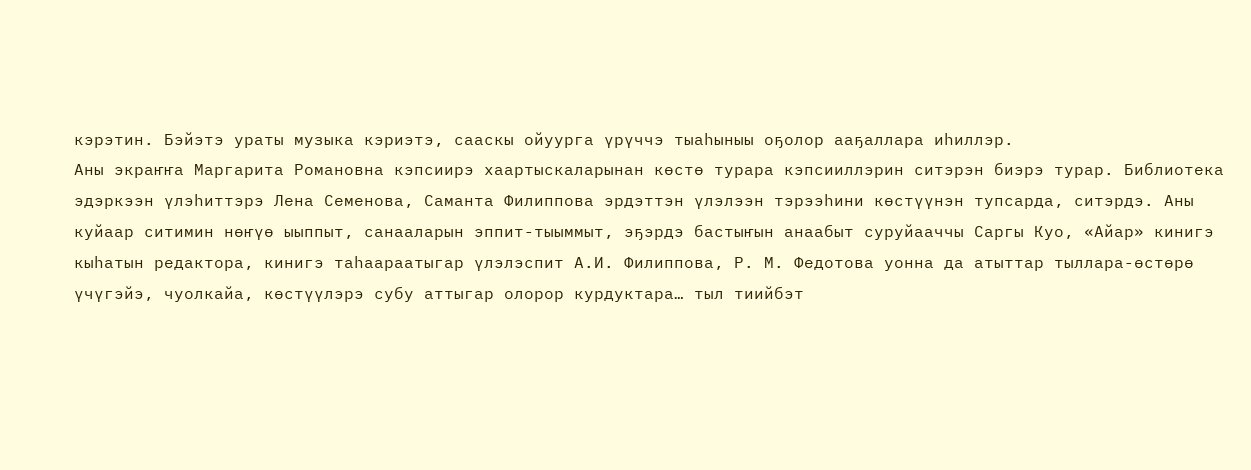кэрэтин. Бэйэтэ ураты музыка кэриэтэ, сааскы ойуурга үрүччэ тыаһыныы оҕолор ааҕаллара иһиллэр.
Аны экраҥҥа Маргарита Романовна кэпсиирэ хаартыскаларынан көстө турара кэпсииллэрин ситэрэн биэрэ турар. Библиотека эдэркээн үлэһиттэрэ Лена Семенова, Саманта Филиппова эрдэттэн үлэлээн тэрээһини көстүүнэн тупсарда, ситэрдэ. Аны куйаар ситимин нөҥүө ыыппыт, санааларын эппит-тыыммыт, эҕэрдэ бастыҥын анаабыт суруйааччы Саргы Куо, «Айар» кинигэ кыһатын редактора, кинигэ таһаараатыгар үлэлэспит А.И. Филиппова, Р. М. Федотова уонна да атыттар тыллара-өстөрө үчүгэйэ, чуолкайа, көстүүлэрэ субу аттыгар олорор курдуктара… тыл тиийбэт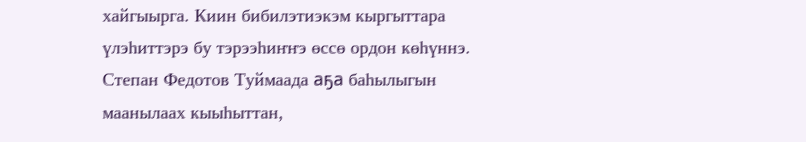хайгыырга. Киин бибилэтиэкэм кыргыттара үлэһиттэрэ бу тэрээһиҥҥэ өссө ордон көһүннэ.
Степан Федотов Туймаада аҕа баһылыгын маанылаах кыыһыттан,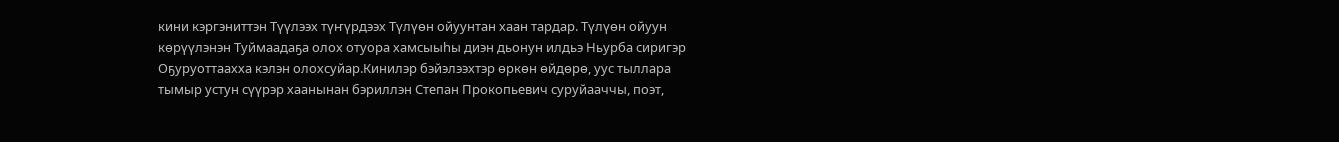кини кэргэниттэн Түүлээх түҥүрдээх Түлүөн ойуунтан хаан тардар. Түлүөн ойуун көрүүлэнэн Туймаадаҕа олох отуора хамсыыһы диэн дьонун илдьэ Ньурба сиригэр Оҕуруоттаахха кэлэн олохсуйар.Кинилэр бэйэлээхтэр өркөн өйдөрө, уус тыллара тымыр устун сүүрэр хаанынан бэриллэн Степан Прокопьевич суруйааччы, поэт,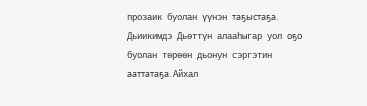прозаик буолан үүнэн таҕыстаҕа. Дьиикимдэ Дьөттүн алааһыгар уол оҕо буолан төрөөн дьонун сэргэтин ааттатаҕа. Айхал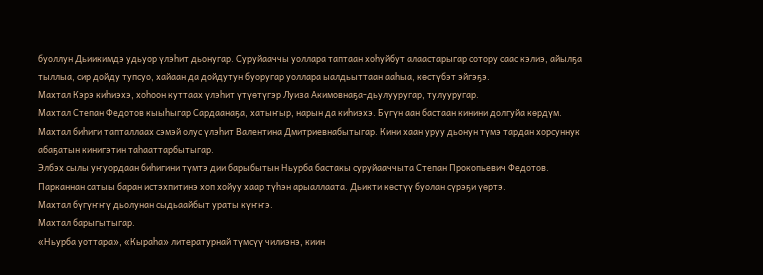буоллун Дьиикимдэ удьуор үлэһит дьонугар. Суруйааччы уоллара таптаан хоһуйбут алаастарыгар сотору саас кэлиэ, айылҕа тыллыа, сир дойду тупсуо, хайаан да дойдутун буоругар уоллара ыалдьыттаан ааһыа, көстүбэт эйгэҕэ.
Махтал Кэрэ киһиэхэ, хоһоон куттаах үлэһит үтүөтүгэр Луиза Акимовнаҕа-дьулууругар, тулууругар.
Махтал Степан Федотов кыыһыгар Сардаанаҕа, хатыҥыр, нарын да киһиэхэ. Бүгүн аан бастаан кинини долгуйа көрдүм.
Махтал биһиги тапталлаах сэмэй олус үлэһит Валентина Дмитриевнабытыгар. Кини хаан уруу дьонун түмэ тардан хорсуннук абаҕатын кинигэтин таһааттарбытыгар.
Элбэх сылы уҥуордаан биһигини түмтэ дии барыбытын Ньурба бастакы суруйааччыта Степан Прокопьевич Федотов. Парканнан сатыы баран истэхпитинэ хоп хойуу хаар түһэн арыаллаата. Дьикти көстүү буолан сүрэҕи үөртэ.
Махтал бүгүҥҥү дьолунан сыдьаайбыт ураты күҥҥэ.
Махтал барыгытыгар.
«Ньурба уоттара», «Кыраһа» литературнай түмсүү чилиэнэ, киин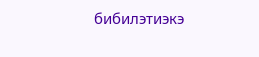бибилэтиэкэ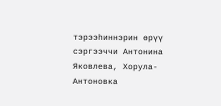тэрээһиннэрин өрүү сэргээччи Антонина Яковлева, Хорула-Антоновка